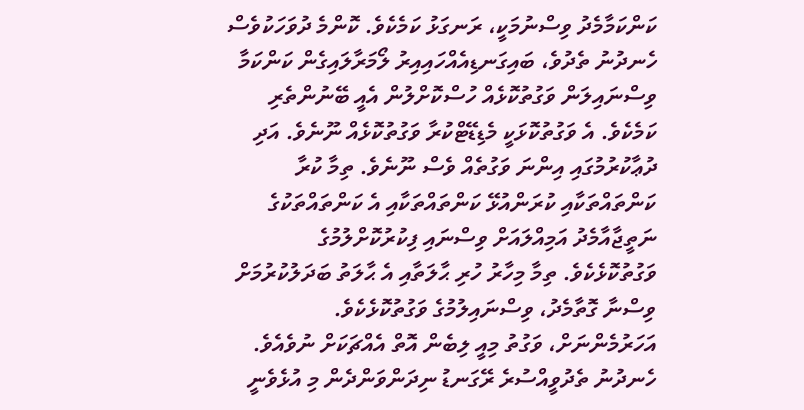ކަންކަމާމެދު ވިސްނުމަކީ، ރަނގަޅު ކަމެކެވެ. ކޮންމެ ދުވަހަކުވެސް ހެނދުނު ތެދުވެ، ބައިގަނޑިއެއްހައިއިރު ލޯމަރާލައިގެން ކަންކަމާ ވިސްނައިލަން ވަގުތުކޮޅެއް ހުސްކޮށްލުން އެއީ ބޭނުންތެރި ކަމެކެވެ. އެ ވަގުތުކޮޅަކީ މެޑިޑޭޓްކުރާ ވަގުތުކޮޅެއް ނޫނެވެ. އަދި ދުޢާކުރުމުގައި އިންނަ ވަގުތެއް ވެސް ނޫނެވެ. ތިމާ ކުރާ ކަންތައްތަކާއި ކުރަންއުޅޭ ކަންތައްތަކާއި އެ ކަންތައްތަކުގެ ނަތީޖާއާމެދު އަމިއްލައަށް ވިސްނައި ފިކުރުކޮށްލުމުގެ ވަގުތުކޮޅެކެވެ. ތިމާ މިހާރު ހުރި ޙާލަތާއި އެ ޙާލަތު ބަދަލުކުރުމަށް ވިސްނާ ގޮތާމެދު، ވިސްނައިލުމުގެ ވަގުތުކޮޅެކެވެ.
އަހަރުމެންނަށް، ވަގުތު މިއީ ލިބެން އޮތް އެއްޗަކަށް ނުވެއެވެ. ހެނދުނު ތެދުވީއްސުރެ ރޭގަނޑު ނިދަންވަންދެން މި އުޅެވެނީ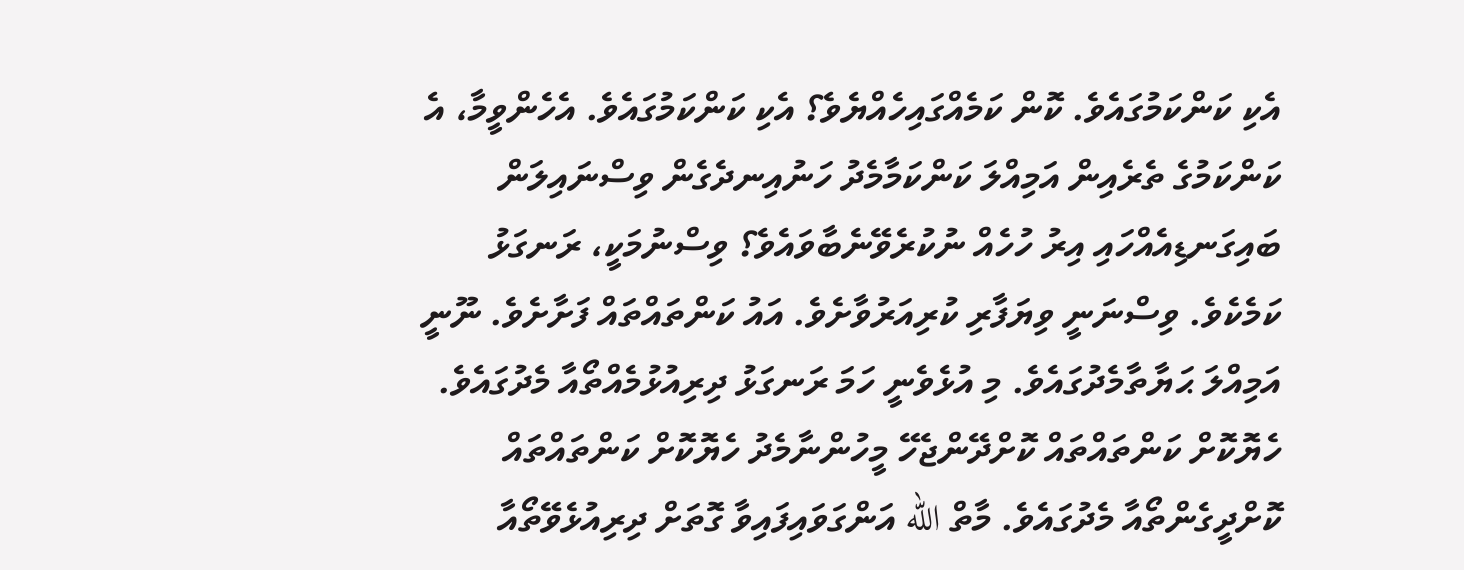އެކި ކަންކަމުގައެވެ. ކޮން ކަމެއްގައިހެއްޔެވެ؟ އެކި ކަންކަމުގައެވެ. އެހެންވީމާ، އެ ކަންކަމުގެ ތެރެއިން އަމިއްލަ ކަންކަމާމެދު ހަނުއިނދެގެން ވިސްނައިލަން ބައިގަނޑިއެއްހައި އިރު ހުހެއް ނުކުރެވޭނެބާވައެވެ؟ ވިސްނުމަކީ، ރަނގަޅު ކަމެކެވެ. ވިސްނަނީ ވިޔަފާރި ކުރިއަރުވާށެވެ. އައު ކަންތައްތައް ފަށާށެވެ. ނޫނީ އަމިއްލަ ޙަޔާތާމެދުގައެވެ. މި އުޅެވެނީ ހަމަ ރަނގަޅު ދިރިއުޅުމެއްތޯއާ މެދުގައެވެ. ހެޔޮކޮށް ކަންތައްތައް ކޮށްދޭންޖެހޭ މީހުންނާމެދު ހެޔޮކޮށް ކަންތައްތައް ކޮށްދީގެންތޯއާ މެދުގައެވެ. މާތް الله އަންގަވައިފައިވާ ގޮތަށް ދިރިއުޅެވޭތޯއާ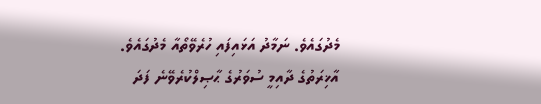މެދުގައެވެ. ނަމާދު އަޅައިފައި ހުރެވޭތޯއާ މެދުގައެވެ. އާޚިރަތުގެ ދާއިމީ ސުވަރުގެ ޙާޞިލްކުރެވޭނެ ފަދަ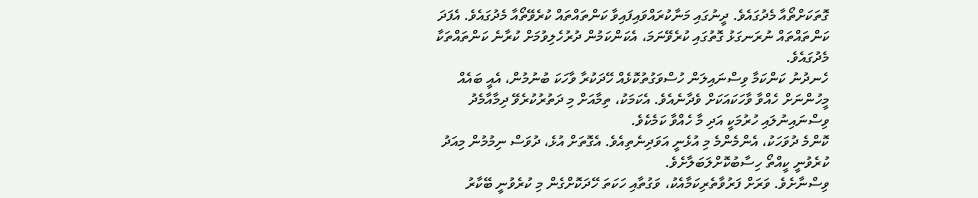ގޮތަކަށްތޯއާ މެދުގައެވެ. ދީނުގައި މަނާކުރައްވައިފައިވާ ކަންތައްތައް ކުރެވޭތޯއާ މެދުގައެވެ. އެފަދަ ކަންތައްތައް ނުރަނގަޅު ގޮތުގައި ކުރެވޭނަމަ، އެކަންކަމުން ދުރުހެލިވުމަށް ކުރާނެ ކަންތައްތަކާ މެދުގައެވެ.
ހެނދުނު ކަންކަމާ ވިސްނައިލަން ހުސްވަގުތުކޮޅެއް ހޭދަކުރާ ވާހަކަ ބުނުމުން، އެއީ ބައެއް މީހުންނަށް ހެއްވާ ވާހަކައަކަށް ވެދާނެއެވެ. އެކަމަކު، ތިމާއަށް މި ދަތުރުކުރެވޭ ދިމާއާމެދު ވިސްނައިނުލައި ހުރުމަކީ އަދި މާ ހެއްވާ ކަމެކެވެ.
ކޮންމެ ދުވަހަކު، އެންމެންމެ މި އުޅެނީ އަވަދިނެތިއެވެ. އެގޮތަށް އުޅެ، ދުވަސް ނިމުމުން މިއަދު ކުރެވުނީ ކީއްތޯ ހިސާބުކޮށްލަބަލާށެވެ.
ވިސްނާށެވެ. ވަރަށް ފަރުވާތެރިކަމާއެކު، ވަގުތާއި ހަކަތަ ހޭދަކޮށްގެން މި ކުރެވުނީ ބޭކާރު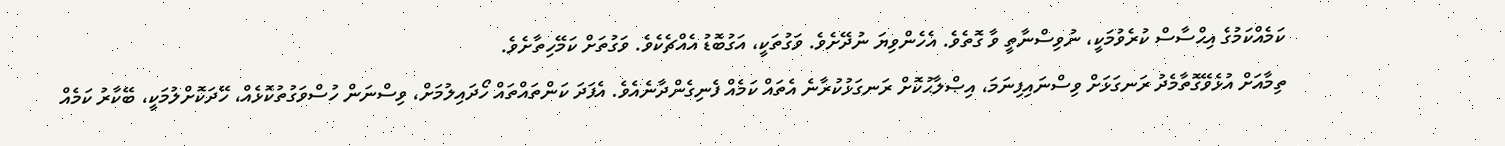ކަމެއްކަމުގެ އިޙްސާސް ކުރެވުމަކީ، ނުވިސްނާތީ ވާ ގޮތެވެ. އެހެންވިޔަ ނުދޭށެވެ. ވަގުތަކީ، އަގުބޮޑު އެއްޗެކެވެ. ވަގުތަށް ކަމޭހިތާށެވެ.
ތިމާއަށް އުޅެވޭގޮތާމެދު ރަނގަޅަށް ވިސްނައިފިނަމަ، އިޞްލާޙުކޮށް ރަނގަޅުކުރާނެ އެތައް ކަމެއް ފެނިގެންދާނެއެވެ. އެފަދަ ކަންތައްތައް ހޯދައިލުމަށް، ވިސްނަން ހުސްވަގުތުކޮޅެއް، ހޭދަކޮށްލުމަކީ، ބޭކާރު ކަމެއް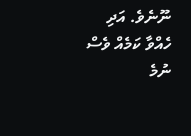ނޫނެވެ. އަދި ހެއްވާ ކަމެއް ވެސް ނުމެ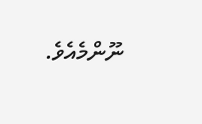ނޫންމެއެވެ.